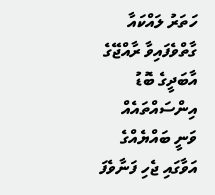ހަތަރު ލައްކައާ ގާތްވެފައިވާ ރާއްޖޭގެ އާބަދީގެ ބޮޑު އިންސައްތައެއް ވަނީ ބައްޔެއްގެ އަވާގައި ޖެހި ފަނާވެފަ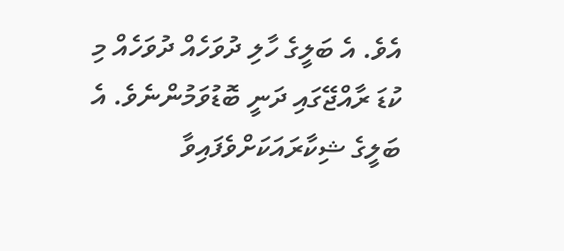އެވެ. އެ ބަލީގެ ހާލި ދުވަހެއް ދުވަހެއް މި ކުޑަ ރާއްޖޭގައި ދަނީ ބޮޑުވަމުންނެވެ. އެ ބަލީގެ ޝިކާރައަކަށްވެފައިވާ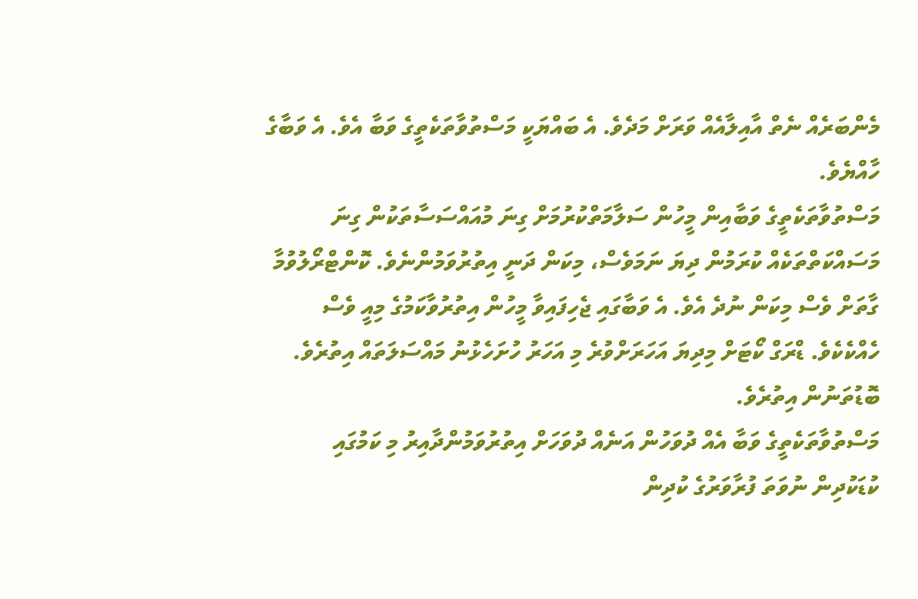މެންބަރެއް ނެތް އާއިލާއެއް ވަރަށް މަދެވެ. އެ ބައްޔަކީ މަސްތުވާތަކެތީގެ ވަބާ އެވެ. އެ ވަބާގެ ހާއްޔެވެ.
މަސްތުވާތަކެތީގެ ވަބާއިން މީހުން ސަލާމަތްކުރުމަށް ގިނަ މުއައްސަސާތަކުން ގިނަ މަސައްކަތްތަކެއް ކުރަމުން ދިޔަ ނަމަވެސް، މިކަން ދަނީ އިތުރުވަމުންނެވެ. ކޮންޓްރޯލުވުމާ ގާތަށް ވެސް މިކަން ނުދެ އެވެ. އެ ވަބާގައި ޖެހިފައިވާ މީހުން އިތުރުވާކަމުގެ މިއީ ވެސް ހެއްކެކެވެ. ޑްރަގް ކޯޓަށް މިދިޔަ އަހަރަށްވުރެ މި އަހަރު ހުށަހެޅުނު މައްސަލަތައް އިތުރެވެ. ބޮޑުތަނުން އިތުރެވެ.
މަސްތުވާތަކެތީގެ ވަބާ އެއް ދުވަހުން އަނެއް ދުވަހަށް އިތުރުވަމުންދާއިރު މި ކަމުގައި ކުޑަކުދިން ނުވަތަ ފުރާވަރުގެ ކުދިން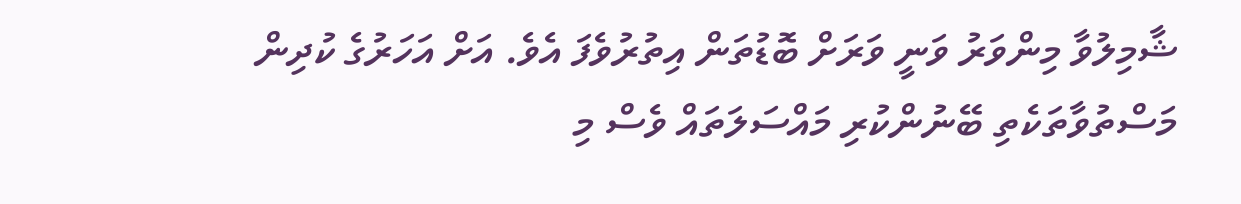ޝާމިލުވާ މިންވަރު ވަނީ ވަރަށް ބޮޑުތަން އިތުރުވެފަ އެވެ. އަށް އަހަރުގެ ކުދިން މަސްތުވާތަކެތި ބޭނުންކުރި މައްސަލަތައް ވެސް މި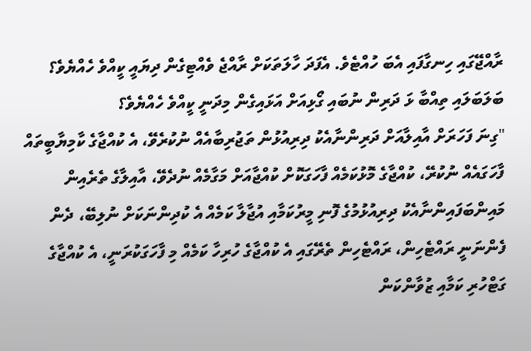ރާއްޖޭގައި ހިނގާފައި އެބަ ހުއްޓެވެ. އެފަދަ ހާލަތަކަށް ރާއްޖެ ވެއްޓިގެން ދިޔައީ ކީއްވެ ހެއްޔެވެ؟ ބަލަބަލައި ތިއްބާ ޅަ ދަރިން ނުބައި ގޯޅިއަށް އަޅައިގެން މިދަނީ ކީއްވެ ހެއްޔެވެ؟
"ގިނަ ފަހަރަށް އާއިލާއަށް ދަރިންނާއެކު ދިރިއުޅުން ތަޖުރިބާއެއް ނުކުރެވޭ، އެ ކުއްޖާގެ ކާމިޔާބީތައް ފާހަގައެއް ނުކުރޭ، ކުއްޖާގެ މޮޅުކަމެއް ފާހަގަކޮށް ކުއްޖާއަށް މަގާމެއް ނުދެވޭ، އާއިލާގެ ތެރެއިން މައިންބަފައިންނާއެކު ދިރިއުޅުމުގެ ފޮނި މީރުކަމާއި އުޖާލާ ކަމެއް އެ ކުދިންނަކަށް ނުލިބޭ، ދެން ފެންނަނީ ރައްޓެހިން، ރައްޓެހިން ތެރޭގައި އެ ކުއްޖާގެ ހުރިހާ ކަމެއް މި ފާހަގަކުރަނީ، އެ ކުއްޖާގެ ގަޓްހުރި ކަމާއި ޒުވާންކަން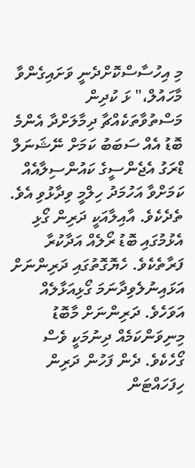މި އިހުސާސްކޮށްދެނީ ވަށައިގެންވާ މާހައުލް،" ޅަ ކުދިން މަސްތުވާތަކެއްޗާ ދިމާލަށްދާ އެންމެ ބޮޑު އެއް ސަބަބު ކަމަށް ނޭޝަނަލް ޑްރަގު އެޖެންސީގެ ކައުންސިލާއެއް ކަމަށްވާ އަހުމަދު ހިލްމީ ވިދާޅުވި އެވެ.
ތެދެކެވެ. އާއިލާއަކީ ދަރިން ގޯޅި އެޅުމުގައި ބޮޑު ރޯލެއް އަދާކުރާ ފަރާތެކެވެ. ހެޔޮގޮތުގައި ދަރިންނަށް އަޅައިނުލެވިދާނަމަ ގޯޅިއަޅާލެއް އަވަހެވެ. ދަރިންނަށް މާބޮޑު މިނިވަންކަމެއް ދިނުމަކީ ވެސް ގޯހެކެވެ. ދެން ފަހުން ދަރިން ހިފަހައްޓަން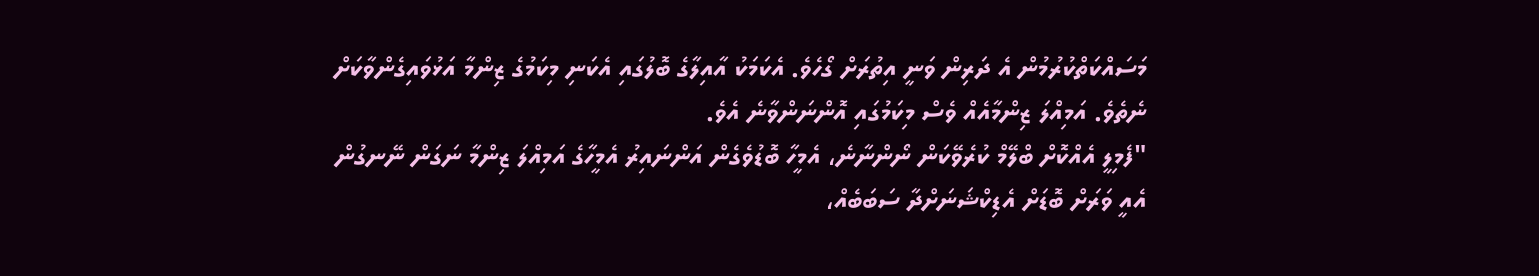މަސައްކަތްކުރުމުން އެ ދަރިން ވަނީ އިތުރަށް ގޯހެވެ. އެކަމަކު އާއިލާގެ ބޮލުގައި އެކަނި މިކަމުގެ ޒިންމާ އަޅުވައިގެންވާކަށް ނެތެވެ. އަމިއްލަ ޒިންމާއެއް ވެސް މިކަމުގައި އޮންނަންވާނެ އެވެ.
"ފެމިލީ އެއްކޮށް ބްލޭމް ކުރެވޭކަން ނޯންނާނެ، އެމީހާ ބޮޑުވެގެން އަންނައިރު އެމީހާގެ އަމިއްލަ ޒިންމާ ނަގަން ނޭނގުން އެއީ ވަރަށް ބޮޑަށް އެޑިކްޝަނަށްދާ ސަބަބެއް،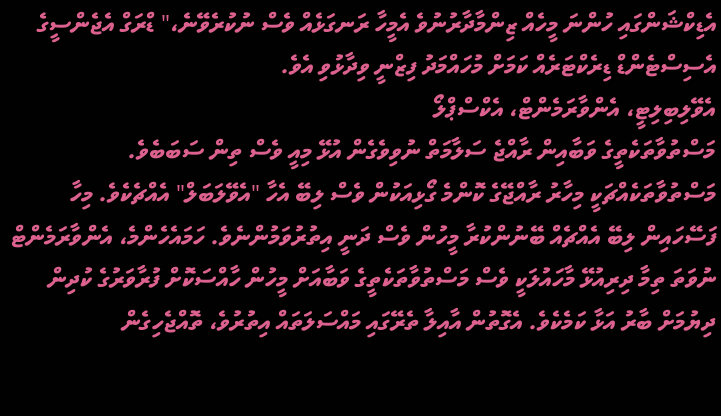އެޑިކްޝަންގައި ހުންނަ މީހެއް ޒިންމާދާރުނުވެ އެމީހާ ރަނގަޅެއް ވެސް ނުކުރެވޭނެ،" ޑްރަގް އެޖެންސީގެ އެސިސްޓެންޑް ޑިރެކްޓަރެއް ކަމަށް މުހައްމަދު ފިޒްނީ ވިދާޅުވި އެވެ.
އެވޭލިބިލިޓީ، އެންވާރަމެންޓް، އެކްސްޕްލޯ
މަސްތުވާތަކެތީގެ ވަބާއިން ރާއްޖެ ސަލާމަތް ނުވިވެގެން އުޅޭ މިއީ ވެސް ތިން ސަބަބެވެ. މަސްތުވާތަކެއްޗަކީ މިހާރު ރާއްޖޭގެ ކޮންމެ ގޯޅިއަކުން ވެސް ލިބޭ އެހާ "އެވޭލަބަލް" އެއްޗެކެވެ. މިހާ ފަސޭހައިން ލިބޭ އެއްޗެއް ބޭނުންކުރާ މީހުން ވެސް ދަނީ އިތުރުވަމުންނެވެ. ހަމައެހެންމެ، އެންވާރަމެންޓް ނުވަތަ ތިމާ ދިރިއުޅޭ މާހައުލަކީ ވެސް މަސްތުވާތަކެތީގެ ވަބާއަށް މީހުން ހާއްސަކޮށް ފުރާވަރުގެ ކުދިން ދިޔުމަށް ބާރު އަޅާ ކަމެކެވެ. އެގޮތުން އާއިލާ ތެރޭގައި މައްސަލަތައް އިތުރުވެ، ތޮއްޖެހިގެން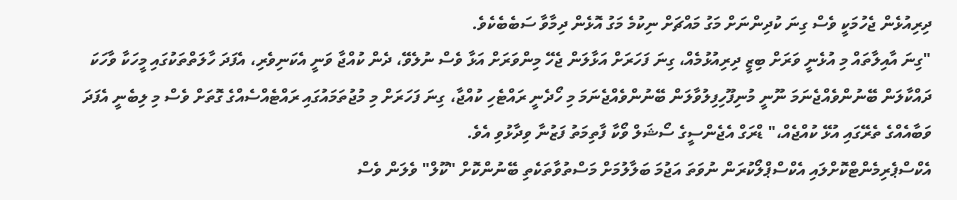ދިރިއުޅެން ޖެހުމަކީ ވެސް ގިނަ ކުދިންނަށް މަގު މައްޗަށް ނިކުމެ މަގު އޮޅެން ދިމާވާ ސަބެބެކެވެ.
"ގިނަ އާއިލާތައް މި އުޅެނީ ވަރަށް ބިޒީ ދިރިއުޅުމެއް، ގިނަ ފަހަރަށް އަޅާލަން ޖެހޭ މިންވަރަށް އަޅާ ވެސް ނުލެވޭ، ދެން ކުއްޖާ ވަނީ އެކަނިވެރި، އެފަދަ ހާލަތްތަކުގައި މީހަކާ ވާހަކަ ދައްކާލަން ބޭނުންވެއްޖެނަމަ ނޫނީ މުނިފޫހިފިލުވާލަން ބޭނުންވެއްޖެނަމަ މި ހޯދެނީ ރައްޓެހި ކުއްޖާ، ގިނަ ފަހަރަށް މި މުޖުތަމައުގައި ރައްޓެއްސެއްގެ ގޮތަށް ވެސް މި ލިބެނީ އެފަދަ ވަބާއެއްގެ ތެރޭގައި އުޅޭ ކުއްޖެއް،" ޑްރަގް އެޖެންސީގެ ސޯޝަލް ވޯކާ ފާތިމަތު ފަޒުނާ ވިދާޅުވި އެވެ.
އެކްސްޕެރިމެންޓްކޮށްލައި އެކްސްޕްލޯކުރަން ނުވަތަ އަޖުމަ ބަލާލުމަށް މަސްތުވާތަކެތި ބޭނުންކޮށް "ކޫލް" ވެލަން ވެސް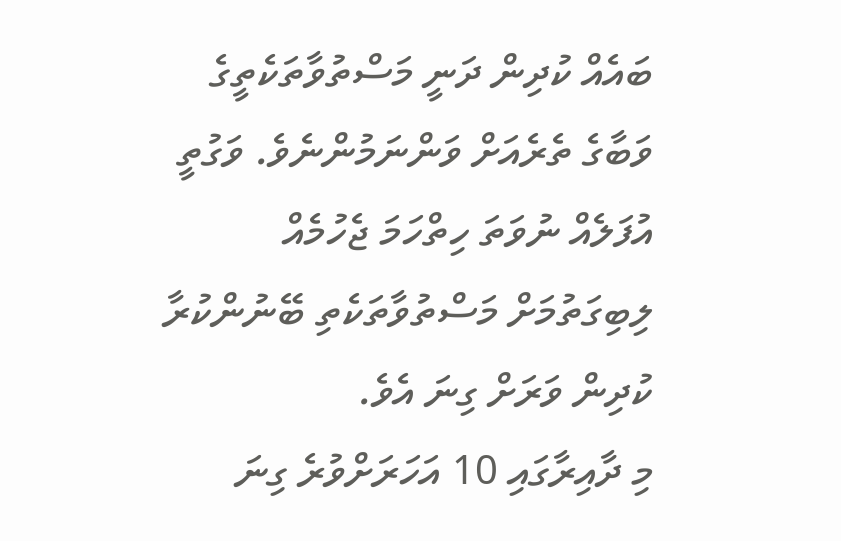ބައެއް ކުދިން ދަނީ މަސްތުވާތަކެތީގެ ވަބާގެ ތެރެއަށް ވަންނަމުންނެވެ. ވަގުތީ އުފަލެއް ނުވަތަ ހިތްހަމަ ޖެހުމެއް ލިބިގަތުމަށް މަސްތުވާތަކެތި ބޭނުންކުރާ ކުދިން ވަރަށް ގިނަ އެވެ.
މި ދާއިރާގައި 10 އަހަރަށްވުރެ ގިނަ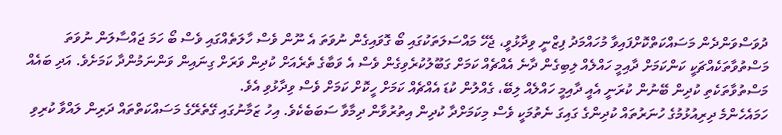ދުވަސްވަންދެން މަސައްކަތްކޮށްފައިވާ މުހައްމަދު ފިޒްނީ ވިދާޅުވީ، ޖެހޭ މައްސަލަތަކުގައި ބޯ ގޮވައިގެން ނުވަތަ އެ ނޫން ވެސް ހާލަތެއްގައި ވެސް ބޯ ހަމަ ޖައްސާލަން ނުވަތަ މަސްތުވާތަކެއްޗަކީ ކަންކަމަށް ދާއިމީ ހައްލެއް ލިބިގެން ދާނެ އެއްޗެއް ކަމަށް ގަބޫލުކުރެވިގެން ވެސް އެ ވަބާގެ ތެރެއަށް ކުދިން ވަރަށް ގިނައިން ވަންނަމުންދާ ކަމަށެވެ. އަދި ބައެއް މަސްތުވާތަކެތި ކުދިން ބޭނުން ކުރަނީ އެއީ ދާއިމީ ހައްލެއް ލިބޭ، ގެއްލުން ކުޑަ އެއްޗެއް ކަމަށް ހީކޮށް ކަމަށް ވެސް ވިދާޅުވި އެވެ.
ހަމައެހެންމެ ދިރިއުޅުމުގެ ހުނަރުތައް ކުދިންގެ ގައިގަ ނެތުމަކީ ވެސް މިކަމަށްދާ ކުދިން އިތުރުވާން ދިމާވާ ސަބަބެކެވެ. އިހު ޒަމާނުގައި ގޭތެރޭގެ މަސައްކަތްތައް ދަރިން ލައްވާ ކުރިވި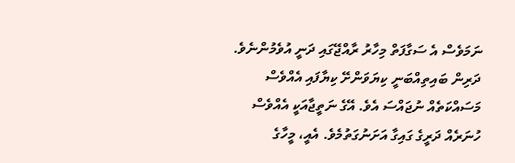ނަމަވެސް އެ ސަގާފަތް މިހާރު ރާއްޖޭގައި ދަނީ އުވެމުންނެވެ. ދަރިން ބައިތިއްބަނީ ކިޔަވަންށޭ ކިޔާފައި އެއްވެސް މަސައްކަތެއް ނުޖައްސަ އެވެ. އޭގެ ނަތީޖާއަކީ އެއްވެސް ހުނަރެއް ދަރީގެ ގައިގާ އަށަނުގަތުމެވެ. އެއީ، މީހާގެ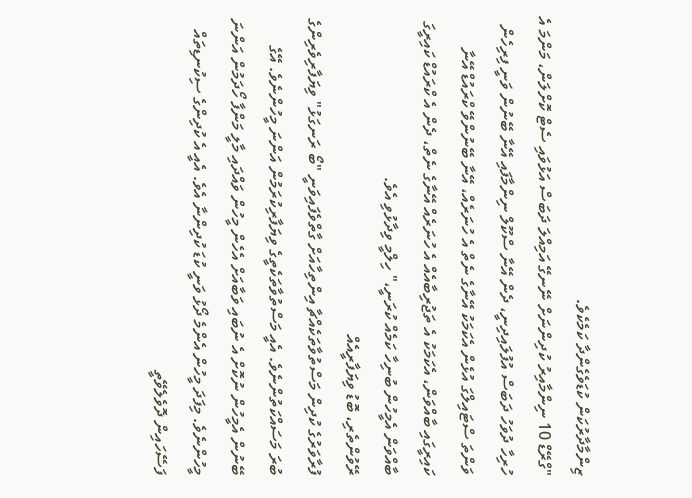ޒިންމާދާރުކަން ކުޑަވެގެންދާ ކަމެކެވެ.
"ގްރޭޑް 10 ނިންމާއިރު ކުދިންނަށް ނޭނގޭ އަމިއްލަ ދަބަސް އަޅުވައި ސެޓް ކޮށްލަން، މަންމަ އެ ހުރިހާ ދުވަހު ދަބަސް އުފުލައިދިނީ، ދެން އޭނާ ސްކޫލް ނިންމާފައި އޭނާ ބޭނުން ވަނީ ފިރިހެން ވަންތަ ސްޓައިލްގަ އުޅެން އެކަމަކު އޭނާގެ ނެތް އެ ހުނަރެއް، އޭނާ ބޭނުންވޭ ކްރައުޑް އޭނާ ކައިރީގައި ބާއްވަން، އެކަމަކު އެ ތަޖުރިބާއެއް އެ ހުނަރެއް އޭނާގެ ނެތް، ދެން އެ ކްރައުޑް ކައިރީގަ ބާއްވަން އެމީހުން ބުނިހާ ކަމެއް ކުރަނީ،" ހިލްމީ ވިދާޅުވި އެވެ.
ރޭވުންތެރި، ބޮޑު ވިޔަފާރީއެއް
ފުރާވަރުގެ ކުދިން މަސްތުވާތަކެއްޗާ އިންތިހާއަށް ގާތްވެފައިވަނީ "ބޯ ރަނގަޅު" ވިޔަފާރިވެރިންގެ ބުރަ މަސައްކަތުންނެވެ. އެއީ މަސްތުވާތަކެތީގެ ވިޔަފާރިކުރަމުން އަންނަ މީހުންނެވެ. އޭގެ ބޭނުން އެމީހުން ނުކޮށް އެ ނުބައި ވަބާއަށް އެހެން މީހުން ވައްދައި މާލީ މަންފާ ހޯދަމުން އަންނަ މީހުންނެވެ. މިފަދަ މީހުން އެންމެ ދޯޅު ވަނީ ކުޑަ ކުދިންނާ އެވެ. އެއީ އެ ކުދިންގެ ސިކުނޑިތައް ފަސޭހައިން ދޮވެލެވޭތީ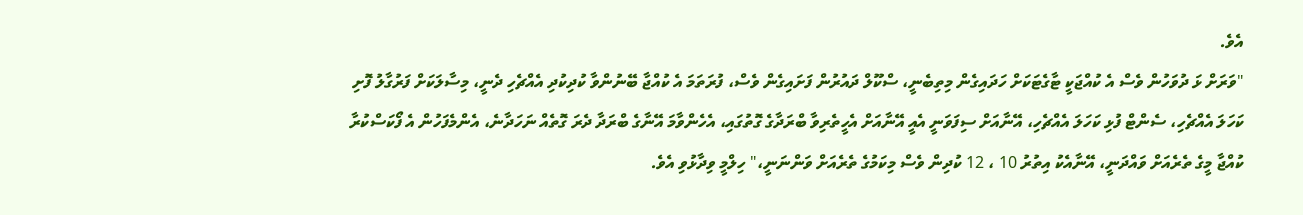އެވެ.
"ވަރަށް ޅަ ދުވަހުން ވެސް އެ ކުއްޖަކީ ޓާގެޓަކަށް ހަދައިގެން މިތިބެނީ، ސްކޫލް ދައުރުން ފަށައިގެން ވެސް، ފުރަތަމަ އެ ކުއްޖާ ބޭނުންވާ ކުދިކުދި އެއްޗެހި ދެނީ، މިސާލަކަށް ފަރުގާލު ފޮށި ކަހަލަ އެއްޗެހި، ސެންޓް ފުޅި ކަހަލަ އެއްޗެހި، އޭނާއަށް ސިފަވަނީ އެއީ އޭނާއަށް އެހީތެރިވާ ބްރަދާގެ ގޮތުގައި، އެހެންވާމަ އޭނާގެ ބްރަދާ ދެރަ ގޮތެއް ނަހަދާނެ، އެންމެފަހުން އެ ފޯކަސްކުރާ ކުއްޖާ މީގެ ތެރެއަށް ވައްދަނީ، އޭނާއެކު އިތުރު 10 ، 12 ކުދިން ވެސް މިކަމުގެ ތެރެއަށް ވަންނަނީ،" ހިލްމީ ވިދާޅުވި އެވެ.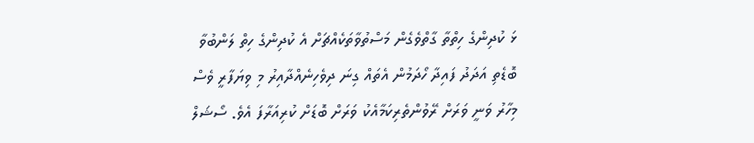ޅަ ކުދިންގެ ހިތްތާ ގާތްވެގެން މަސްތުވާތަކެއްޗަށް އެ ކުދިންގެ ހިތް ލަންބުވާ ބޮޑެތި އަދަދު ފައިދާ ހޯދަމުން އެތައް ގިނަ ދިވެހިނެއްދާއިރު މި ވިޔަފާރީ ވެސް މިހާރު ވަނީ ވަރަށް ރޭވުންތެރިކަމާއެކު ވަރަށް ބޮޑަށް ކުރިއަރާފަ އެވެ. ސޯޝަލް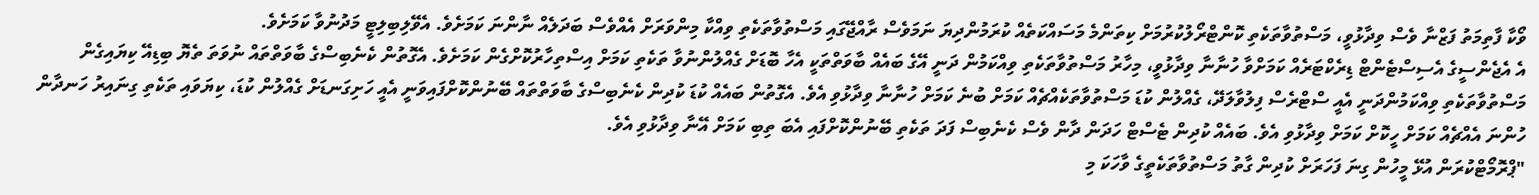ވޯކާ ފާތިމަތު ފަޒްނާ ވެސް ވިދާޅުވީ، މަސްތުވާތަކެތި ކޮންޓްރޯލުކުރުމަށް ކިތަންމެ މަސައްކަތެއް ކުރަމުންދިޔަ ނަމަވެސް ރާއްޖޭގައި މަސްތުވާތަކެތި ވިއްކާ މިންވަރަށް އެއްވެސް ބަދަލެއް ނާންނަ ކަމަށެވެ. އެވޭލިބިލިޓީ މަދުނުވާ ކަމަށެވެ.
އެ އެޖެންސީގެ އެސިސްޓެންޓް ޑިރެކްޓަރެއް ކަމަށްވާ ހުނާނާ ވިދާޅުވީ، މިހާރު މަސްތުވާތަކެތި ވިއްކަމުން ދަނީ އޭގެ ބައެއް ބާވަތްތަކީ އެހާ ބޮޑަށް ގެއްލުންނުވާ ތަކެތި ކަމަށް އިސްތިހާރުކޮށްގެން ކަމަށެވެ. އެގޮތުން ކެނެބިސްގެ ބާވަތްތައް ނުވަތަ ތެޔޮ ބިޑިއޭ ކިޔައިގެން މަސްތުވާތަކެތި ވިއްކަމުންދަނީ އެއީ ސްޓްރެސް ފިލުވާލަދޭ، ގެއްލުން ކުޑަ މަސްތުވާތަކެއްޗެއް ކަމަށް ބުނެ ކަމަށް ހުނާނާ ވިދާޅުވި އެވެ. އެގޮތުން ބައެއް ކުޑަ ކުދިން ކެނެބިސްގެ ބާވަތްތައް ބޭނުންކޮށްފައިވަނީ އެއީ ހަށިގަނޑަށް ގެއްލުން ކުޑަ، ކިޔަވައި ތަކެތި ގިނައިރު ހަނދާން ހުންނަ އެއްޗެއް ކަމަށް ހީކޮށް ކަމަށް ވިދާޅުވި އެވެ. ބައެއް ކުދިން ޓެސްޓް ހަދަން ދާން ވެސް ކެނެބިސް ފަދަ ތަކެތި ބޭނުންކޮށްފައި އެބަ ތިބި ކަމަށް އޭނާ ވިދާޅުވި އެވެ.
"ޕްރޮމޯޓްކުރަން އުޅޭ މީހުން ގިނަ ފަހަރަށް ކުދިން ގާތު މަސްތުވާތަކެތީގެ ވާހަކަ މި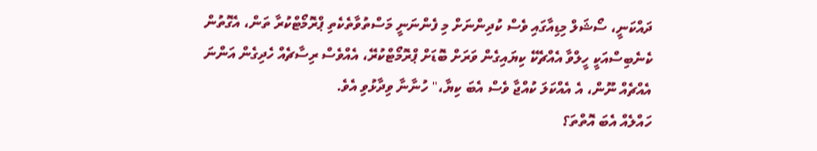ދައްކަނީ، ސޯޝަލް މިޑިއާގައި ވެސް ކުދިންނަށް މި ފެންނަނީ މަސްތުވާތެކެތި ޕްރޮމޯޓްކުރާ ތަން، އެގޮތުން ކެނެބިސްއަކީ ހީލްވާ އެއްޗެކޭ ކިޔައިގެން ވަރަށް ބޮޑަށް ޕްރޮމޯޓްކުރޭ، އެއްވެސް ރިސާޗެއް ހެދިގެން އަންނަ އެއްޗެއް ނޫން، އެ އެއްކަލަ ކުއްޖާ ވެސް އެބަ ކިޔާ،" ހުނާނާ ވިދާޅުވި އެވެ.
ހައްލެއް އެބަ އޮތްތަ؟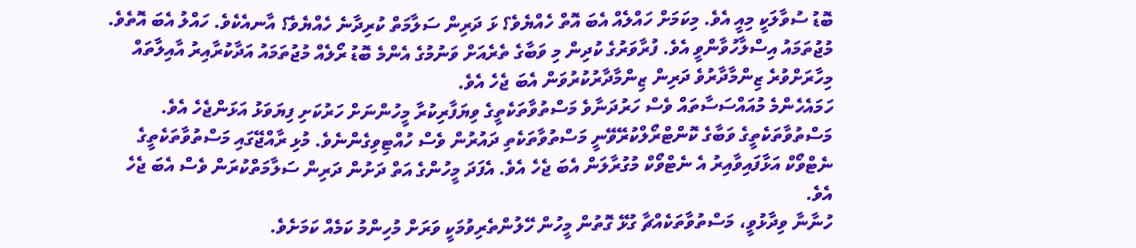ބޮޑު ސުވާލަކީ މިއީ އެވެ. މިކަމަށް ހައްލެއް އެބަ އޮތް ހެއްޔެވެ؟ ޅަ ދަރިން ސަލާމަތް ކުރިދާނެ ހެއްޔެވެ؟ އާނއެކެވެ. ހައްލު އެބަ އޮތެވެ. މުޖުތަމައު އިސްލާހުވާންވީ އެވެ. ފުރާވަރުގެ ކުދިން މި ވަބާގެ ތެރެއަށް ވަނުމުގެ އެންމެ ބޮޑު ރޯލެއް މުޖުތަމައު އަދާކުރާއިރު އާއިލާތައް މިހާރަށްވުރެ ޒިންމާދާރުވެ ދަރިން ޒިންމާދާރުކުރުވަން އެބަ ޖެހެ އެވެ.
ހަމައެހެންމެ މުއައްސަސާތައް ވެސް ހަރުދަނާވެ މަސްތުވާތަކެތީގެ ވިޔަފާރިކުރާ މީހުންނަށް ހަރުކަށި ފިޔަވަޅު އަޅަންޖެހެ އެވެ. މަސްތުވާތަކެތީގެ ވަބާގެ ކޮންޓްރޯލްކުރޭވޭނީ މަސްތުވާތަކެތި ދައުރުން ވެސް ހުއްޓިވިގެންނެވެ. މުޅި ރާއްޖޭގައި މަސްތުވާތަކެތީގެ ނެޓްވޯކް އަޅާފައިވާއިރު އެ ނެޓްވޯކް މުގުރާލަން އެބަ ޖެހެ އެވެ. އެފަދަ މީހުންގެ އަތް ދަށުން ދަރިން ސަލާމަތްކުރަން ވެސް އެބަ ޖެހެ އެވެ.
ހުނާނާ ވިދާޅުވީ، މަސްތުވާތަކެއްޗާ ގުޅޭ ގޮތުން މީހުން ހޭލުންތެރިވުމަކީ ވަރަށް މުހިންމު ކަމެއް ކަމަށެވެ.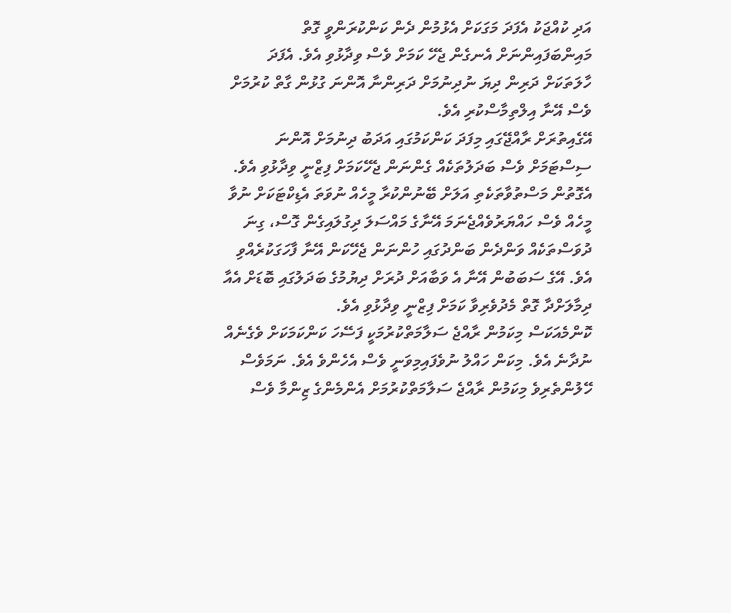އަދި ކުއްޖަކު އެފަދަ މަގަކަށް އެޅުމުން ދެން ކަންކުރަންވީ ގޮތް މައިންބަފައިންނަށް އެނގެން ޖެހޭ ކަމަށް ވެސް ވިދާޅުވި އެވެ. އެފަދަ ހާލަތަކަށް ދަރިން ދިޔަ ނުދިނުމަށް ދަރިންނާ އޮންނަ ގުޅުން ގާތް ކުރުމަށް ވެސް އޭނާ އިލްތިމާސްކުރި އެވެ.
އޭގެއިތުރަށް ރާއްޖޭގައި މިފަދަ ކަންކަމުގައި އަދަބު ދިނުމަށް އޮންނަ ސިސްޓަމަށް ވެސް ބަދަލުތަކެއް ގެންނަން ޖެހޭކަމަށް ފިޒްނީ ވިދާޅުވި އެވެ. އެގޮތުން މަސްތުވާތަކެތި އަލަށް ބޭނުންކުރާ މީހެއް ނުވަތަ އެޑިކްޓަކަށް ނުވާ މީހެއް ވެސް ހައްޔަރުވެއްޖެނަމަ އޭނާގެ މައްސަލަ ދިގުލައިގެން ގޮސް، ގިނަ ދުވަސްތަކެއް ވަންދެން ބަންދުގައި ހުންނަން ޖެހޭކަން އޭނާ ފާހަގަކުރެއްވި އެވެ. އޭގެ ސަބަބުން އޭނާ އެ ވަބާއަށް ދުރަށް ދިޔުމުގެ ބަދަލުގައި ބޮޑަށް އެއާ ދިމާލަށްދާ ގޮތް މެދުވެރިވާ ކަމަށް ފިޒްނީ ވިދާޅުވި އެވެ.
ކޮންމެއަކަސް މިކަމުން ރާއްޖެ ސަލާމަތްކުރުމަކީ ފަސޭހަ ކަންކަމަކަށް ވެގެނެއް ނުދާނެ އެވެ. މިކަން ހައްލު ނުވެފައިމިވަނީ ވެސް އެހެންވެ އެވެ. ނަމަވެސް ހޭލުންތެރިވެ މިކަމުން ރާއްޖެ ސަލާމަތްކުރުމަށް އެންމެންގެ ޒިންމާ ވެސް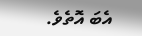އެބަ އޮތެވެ.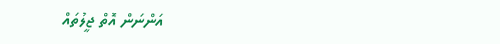އަންނަން އޮތް ޖީލުތައް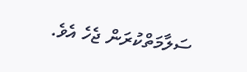ސަލާމަތްކުރަން ޖެހެ އެވެ.